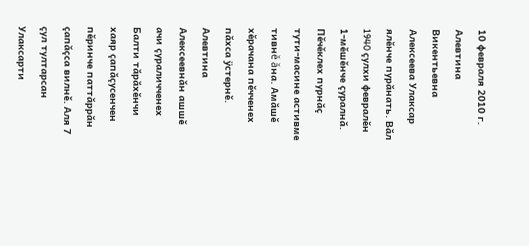10 февраля 2010 г.
Алевтина Викентьевна Алексеева Улаксар ялĕнче пурăнать. Вăл 1940 çулхи февралĕн 1-мĕшĕнче çуралнă. Пĕчĕклех пурнăç тути-масине астивме тивнĕ ăна. Амăшĕ хĕрачана пĕчченех пăхса ÿстернĕ. Алевтина Алексеевнăн ашшĕ ачи çураличченех Балти тăрăхĕнчи хаяр çапăçусенчен пĕринче паттăррăн çапăçса вилнĕ. Аля 7 çул тултарсан Улаксарти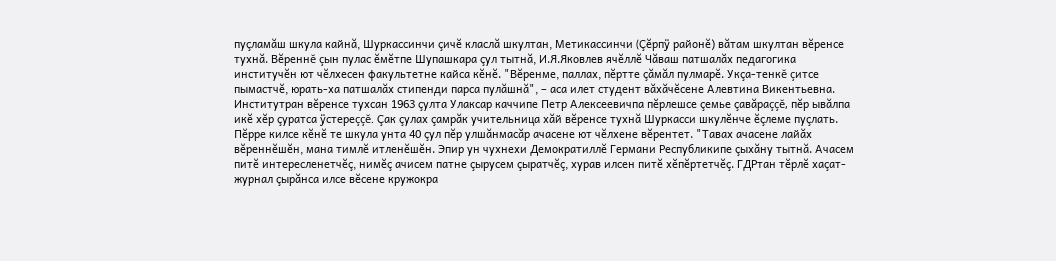пуçламăш шкула кайнă, Шуркассинчи çичĕ класлă шкултан, Метикассинчи (Çĕрпÿ районĕ) вăтам шкултан вĕренсе тухнă. Вĕреннĕ çын пулас ĕмĕтпе Шупашкара çул тытнă, И.Я.Яковлев ячĕллĕ Чăваш патшалăх педагогика институчĕн ют чĕлхесен факультетне кайса кĕнĕ. "Вĕренме, паллах, пĕртте çăмăл пулмарĕ. Укçа-тенкĕ çитсе пымастчĕ, юрать-ха патшалăх стипенди парса пулăшнă", – аса илет студент вăхăчĕсене Алевтина Викентьевна.
Институтран вĕренсе тухсан 1963 çулта Улаксар каччипе Петр Алексеевичпа пĕрлешсе çемье çавăраççĕ, пĕр ывăлпа икĕ хĕр çуратса ÿстереççĕ. Çак çулах çамрăк учительница хăй вĕренсе тухнă Шуркасси шкулĕнче ĕçлеме пуçлать. Пĕрре килсе кĕнĕ те шкула унта 40 çул пĕр улшăнмасăр ачасене ют чĕлхене вĕрентет. "Тавах ачасене лайăх вĕреннĕшĕн, мана тимлĕ итленĕшĕн. Эпир ун чухнехи Демократиллĕ Германи Республикипе çыхăну тытнă. Ачасем питĕ интересленетчĕç, нимĕç ачисем патне çырусем çыратчĕç, хурав илсен питĕ хĕпĕртетчĕç. ГДРтан тĕрлĕ хаçат-журнал çырăнса илсе вĕсене кружокра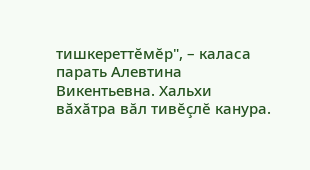тишкереттĕмĕр", – каласа парать Алевтина Викентьевна. Хальхи вăхăтра вăл тивĕçлĕ канура.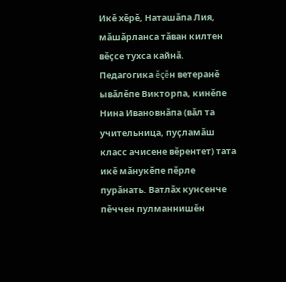Икĕ хĕрĕ, Наташăпа Лия, мăшăрланса тăван килтен вĕçсе тухса кайнă. Педагогика ĕçĕн ветеранĕ ывăлĕпе Викторпа, кинĕпе Нина Ивановнăпа (вăл та учительница, пуçламăш класс ачисене вĕрентет) тата икĕ мăнукĕпе пĕрле пурăнать. Ватлăх кунсенче пĕччен пулманнишĕн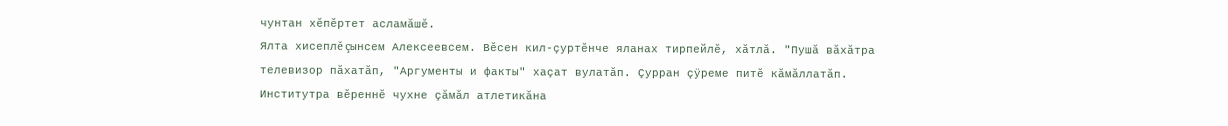чунтан хĕпĕртет асламăшĕ.
Ялта хисеплĕ çынсем Алексеевсем. Вĕсен кил-çуртĕнче яланах тирпейлĕ, хăтлă. "Пушă вăхăтра телевизор пăхатăп, "Аргументы и факты" хаçат вулатăп. Çурран çÿреме питĕ кăмăллатăп. Институтра вĕреннĕ чухне çăмăл атлетикăна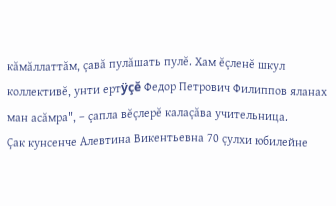кăмăллаттăм, çавă пулăшать пулĕ. Хам ĕçленĕ шкул коллективĕ, унти ертÿçĕ Федор Петрович Филиппов яланах ман асăмра", – çапла вĕçлерĕ калаçăва учительница.
Çак кунсенче Алевтина Викентьевна 70 çулхи юбилейне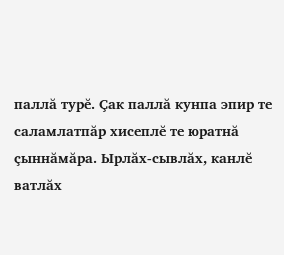паллă турĕ. Çак паллă кунпа эпир те саламлатпăр хисеплĕ те юратнă çыннăмăра. Ырлăх-сывлăх, канлĕ ватлăх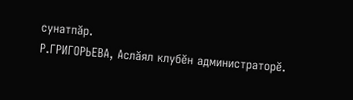сунатпăр.
Р.ГРИГОРЬЕВА, Аслăял клубĕн администраторĕ.